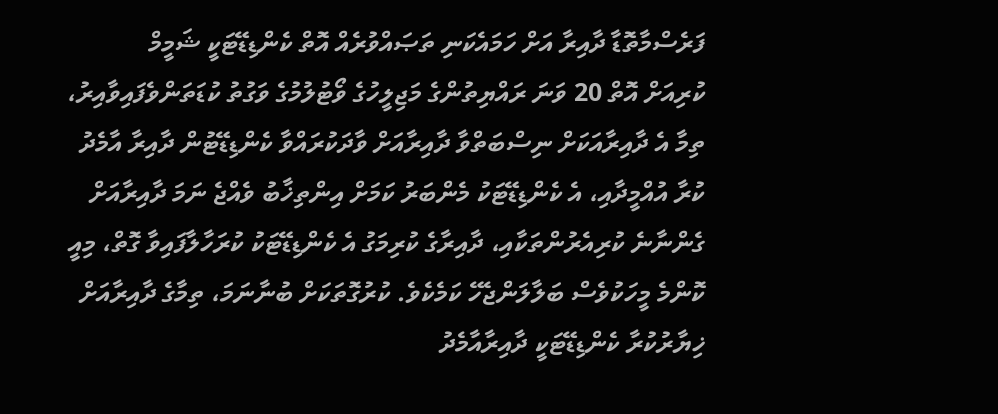ފަރެސްމާތޮޑާ ދާއިރާ އަށް ހަމައެކަނި ތަޞައްވުރެއް އޮތް ކެންޑިޑޭޓަކީ ޝަމީމް
ކުރިއަށް އޮތް 20 ވަނަ ރައްޔިތުންގެ މަޖިލީހުގެ ވޯޓުލުމުގެ ވަގުތު ކުޑަތަންވެފައިވާއިރު، ތިމާ އެ ދާއިރާއަކަށް ނިސްބަތްވާ ދާއިރާއަށް ވާދަކުރައްވާ ކެންޑިޑޭޓުން ދާއިރާ އާމެދު ކުރާ އުއްމީދާއި، އެ ކެންޑިޑޭޓަކު މެންބަރު ކަމަށް އިންތިޚާބު ވެއްޖެ ނަމަ ދާއިރާއަށް ގެންނާނެ ކުރިއެރުންތަކާއި، ދާއިރާގެ ކުރިމަގު އެ ކެންޑިޑޭޓަކު ކުރަހާލާފައިވާ ގޮތް، މިއީ ކޮންމެ މީހަކުވެސް ބަލާލަންޖެހޭ ކަމެކެވެ. ކުރުގޮތަކަށް ބުނާނަމަ، ތިމާގެ ދާއިރާއަށް ޚިޔާރުކުރާ ކެންޑިޑޭޓަކީ ދާއިރާއާމެދު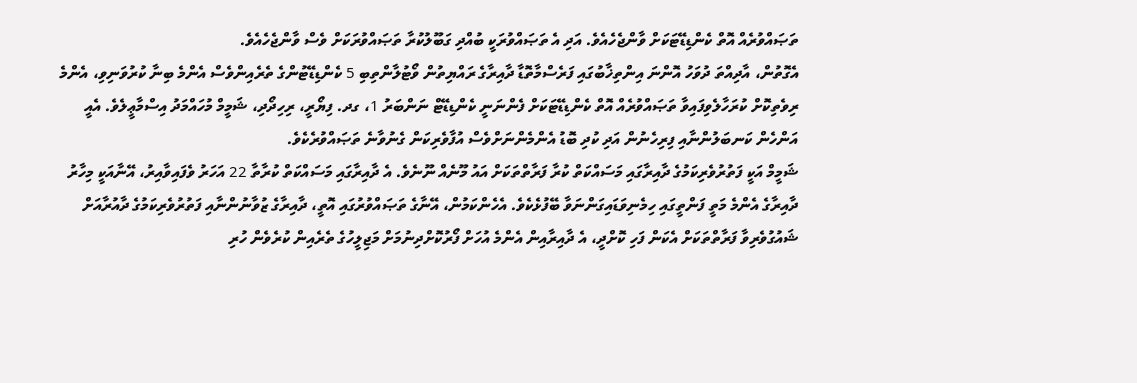ތަޞައްވުރެއް އޮތް ކެންޑިޑޭޓަކަށް ވާންޖެހެއެވެ. އަދި އެ ތަޞައްވުރަކީ ބުއްދި ގަބޫލުކުރާ ތަޞައްވުރަކަށް ވެސް ވާންޖެހެއެވެ.
އެގޮތުން، އާދިއްތަ ދުވަހު އޮންނަ އިންތިޚާބުގައި ފަރެސްމާތޮޑާ ދާއިރާގެ ރައްޔިތުން ވޯޓުލާންތިބި 5 ކެންޑިޑޭޓުންގެ ތެރެއިންވެސް އެންމެ ބިނާ ކުރުވަނިވި، އެންމެ ރިވެތިކޮށް ކުރަހާލެވިފައިވާ ތަޞައްވުރެއް އޮތް ކެންޑިޑޭޓަކަށް ފެންނަނީ ކެންޑިޑޭޓް ނަންބަރު 1، ގދ. ފިޔޯރީ، ރިހިދޯދި، ޝަމީމް މުހައްމަދު އިސްމާޢީލެވެ. އެއީ އަންހެން ކަނބަލުންނާއި ފިރިހެނުން އަދި ކުދި ބޮޑު އެންމެންނަށްވެސް އުފާވެރިކަން ގެނުވާނެ ތަޞައްވުރެކެވެ.
ޝަމީމް އަކީ ފަތުރުވެރިކަމުގެ ދާއިރާގައި މަސައްކަތް ކުރާ ފަރާތްތަކަށް އައު މޫނެއް ނޫނެވެ. އެ ދާއިރާގައި މަސައްކަތް ކުރާތާ 22 އަހަރު ވެފައިވާއިރު، އޭނާއަކީ މިހާރު ދާއިރާގެ އެންމެ މަތީ ފަންތީގައި ހިމެނިވަޑައިގަންނަވާ ބޭފުޅެކެވެ. އެހެންކަމުން، އޭނާގެ ތަޞައްވުރުގައި އޮތީ، ދާއިރާގެ ޒުވާނުންނާއި ފަތުރުވެރިކަމުގެ ދާއުރާއަށް ޝައުގުވެރިވާ ފަރާތްތަކަށް އެކަން ފަހި ކޮށްދީ، އެ ދާއިރާއިން އެންމެ އުހަށް ފޯރުކޮށްދިނުމަށް މަޖިލީހުގެ ތެރެއިން ކުރެވެން ހުރި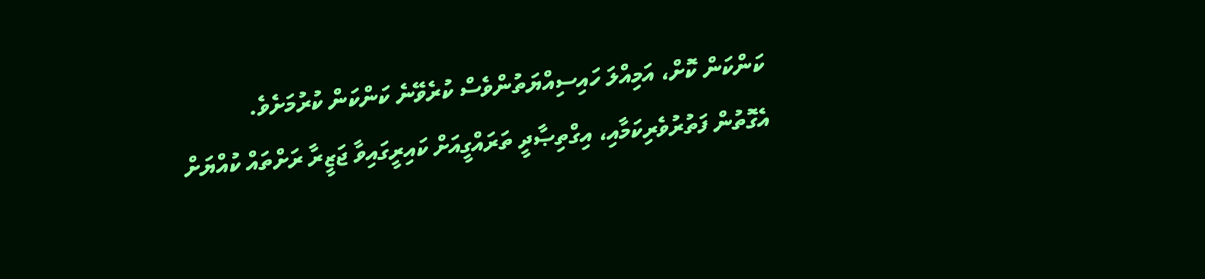ކަންކަން ކޮށް، އަމިއްލަ ހައިސިއްޔަތުންވެސް ކުރެވޭނެ ކަންކަން ކުރުމަށެވެ.
އެގޮތުން ފަތުރުވެރިކަމާއި، އިގްތިޞާދީ ތަރައްގީއަށް ކައިރީގައިވާ ޖަޒީރާ ރަށްތައް ކުއްޔަށް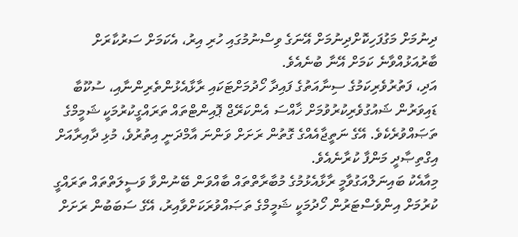ދިނުމަށް މަގުފަހިކޮށްދިނުމަށް އޭނަގެ ވިސްނުމުގައި ހުރި އިރު، އެކަމަށް ސަރުކާރަށް ބާރުއަޅުއްވާނެ ކަމަށް އޭނާ ބުނެއެވެ.
އަދި، ފަތުރުވެރިކަމުގެ ސިނާއަތުގެ ފައިދާ ހޯދުމަށްޓަކައި ރާޅާއެޅުންތެރިންނާއި، ސުކޫބާ ޑައިވަރުން ޝައުގުވެރިކުރުވުމަށް ޚާއްސަ އެންކަރޭޖް ޕޮއިންޓްތައް ތަރައްގީކުރުމަކީ ޝަމީމްގެ ތަޞައްވުރެކެވެ. އޭގެ ނަތީޖާއެއްގެ ގޮތުން ރަށަށް ވަންނަ އާމްދަނީ އިތުރުވެ، މުޅި ދާއިރާއަށް އިގްތިޞާދީ މަންފާ ކުރާނެއެވެ.
މިއާއެކު ބައިނަލްއަގުވާމީ ރާޅާއެޅުމުގެ މުބާރާތްތައް ބާއްވަން ބޭނުންވާ ވަސީލަތްތައް ތަރައްގީ ކުރުމަށް އިންވެސްޓަރުން ހޯދުމަކީ ޝަމީމްގެ ތަޞައްވުރަކަށްވާއިރު، އޭގެ ސަބަބުން ރަށަށް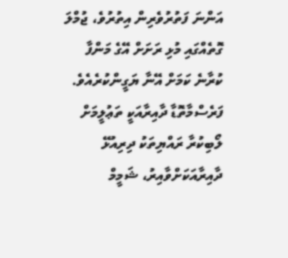އަންނަ ފަތުރުވެރިން އިތުރުވެ، ޖުމްލަ ގޮތެއްގައި މުޅި ރަށަށް އޭގެ މަންފާ ކުރާނެ ކަމަށް އޭނާ ޔަގީންކުރެއެވެ.
ފަރެސްމާތޮޑާ ދާއިރާއަކީ ތަޢުލީމަށް ލޯބިކުރާ ރައްޔިތަކު ދިރިއުޅޭ ދާއިރާއަކަށްވާއިރު، ޝަމީމް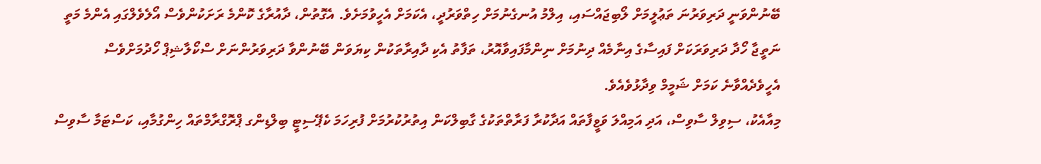ބޭނުންވަނީ ދަރިވަރުނަ ތަޢުލީމަށް ލޯބިޖައްސައި، އިލްމު އުނގެނުމަށް ހިތްވަރުދީ، އެކަމަށް އެހީވުމަށެވެ. އެގޮތުން، ދާއުރާގެ ކޮންމެ ރަށަކުންވެސް އޯލެވެލްގައި އެންމެ މަތީ ނަތީޖާ ހޯދާ ދަރިވަރަކަށް ފައިސާގެ އިނާމެއް ދިނުމަށް ނިންމާފައިވާއޮރު، ތަފާތު އެކި ދާއިރާތަކުން ކިޔަވަން ބޭނުންވާ ދަރިވަރުންނަށް ސްކޯލާޝިޕް ހޯދުމަށްވެސް އެހީވެދެއްވާނެ ކަމަށް ޝަމީމް ވިދާޅުވެއެވެ.
މިއާއެކު، ސިވިލް ސާވިސް، އަދި އަމިއްލަ ވަޱީފާތައް އަދާކުރާ ފަރާތްތަކުގެ ގާބިލްކަން އިތުރުކުރުމަށް ފުރިހަމަ ކެޕޭސިޓީ ބިލްޑިންގ ޕްރޮގްރާމްތައް ހިންގުމާއި، ކަސްޓަމާ ސާވިސް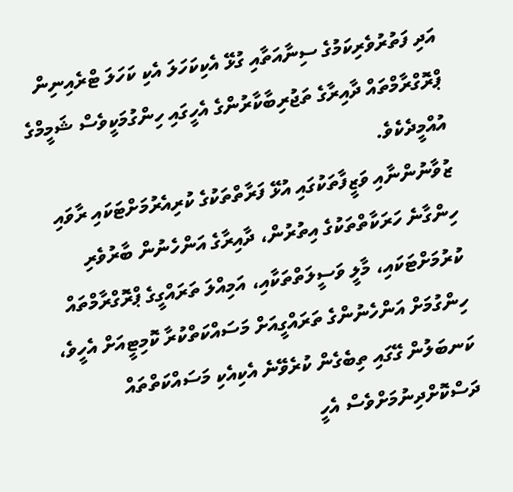އަދި ފަތުރުވެރިކަމުގެ ސިނާއަތާއި ގުޅޭ އެކިކަހަލަ އެކި ކަހަލަ ޓްރެއިނިން ޕްރޮގްރާމްތައް ދާއިރާގެ ތަޖުރިބާކާރުންގެ އެހީގައި ހިންގުމަކީވެސް ޝަމީމްގެ އުއްމީދެކެވެ.
ޒުވާނުންނާއި ވަޒީފާތަކުގައި އުޅޭ ފަރާތްތަކުގެ ކުރިއެރުމަށްޓަކައި ރާވައި ހިންގާނެ ހަރަކާތްތަކުގެ އިތުރުން، ދާއިރާގެ އަންހެނުން ބާރުވެރި ކުރުމަށްޓަކައި، މާލީ ވަސީލަތްތަކާއި، އަމިއްލަ ތަރައްގީގެ ޕްރޮގްރާމްތައް ހިންގުމަށް އަންހެނުންގެ ތަރައްގީއަށް މަސައްކަތްކުރާ ކޮމިޓީއަށް އެހީވެ، ކަނބަލުން ގޭގައި ތިބެގެން ކުރެވޭނެ އެކިއެކި މަސައްކަތްތައް ދަސްކޮށްދިނުމަށްވެސް އެހީ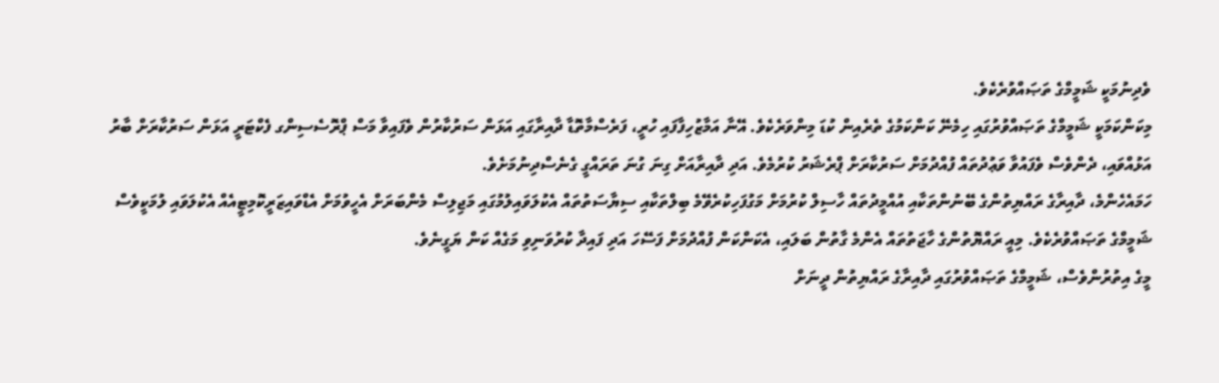ވެދިނުމަކީ ޝަމީމްގެ ތަޞައްވުރެކެވެ.
މިކަންކަމަކީ ޝަމީމްގެ ތަޞައްވުރުގައި ހިމެނޭ ކަންކަމުގެ ތެރެއިން ކުޑަ މިންވަރެކެވެ. އޭނާ އަމާޒުހިފާފައި ހުރީ، ފަރެސްމާތޮޑާ ދާއިރާގައި އަޅަން ސަރުކާރުން ވެފައިވާ މަސް ޕްރޮސެސިންގ ފެކްޓަރީ އަޅަން ސަރުކާރަށް ބާރު އަޅުއްވައި، ދެންވެސް ވެފައުވާ ވަޢުދުތައް ފުއްދުމަށް ސަރުކާރަށް ޕްރެޝަރު ކުރުމެވެ. އަދި ދާއިރާއަށް ގިނަ ގުނަ ތަރައްގީ ގެނެސްދިނުމަށެވެ.
ހަމައެހެންމެ، ދާއިރާގެ ރައްޔިތުންގެ ބޭނުންތަކާއި އުއްމީދުތައް ހާސިލް ކުރުމަށް މަގުފަހިކުރެވޭމެ ބިލްތަކާއި ސިޔާސަތުތައް އެކުލަވައިލުމުގައި މަޖިލިސް މެންބަރަށް އެހީވުމަށް އެޑްވައިޒަރީކޮމިޓީއެއް އެކުލަވައި ލުމަކީވެސް ޝަމީމްގެ ތަޞައްވުރެކެވެ. މިއީ ރައްޔޮތުންގެ ހާޖަތުތައް އެންމެ ގާތުން ބަލައި، އެކަންކަން ފުއްދުމަށް ފަސޭހަ އަދި ފައިދާ ކުރުވަނިވި މަގެއް ކަން ޔަގީނެވެ.
މީގެ އިތުރުންވެސް، ޝަމީމްގެ ތަޞައްވުރުގައި ދާއިރާގެ ރައްޔިތުން ދީނަށް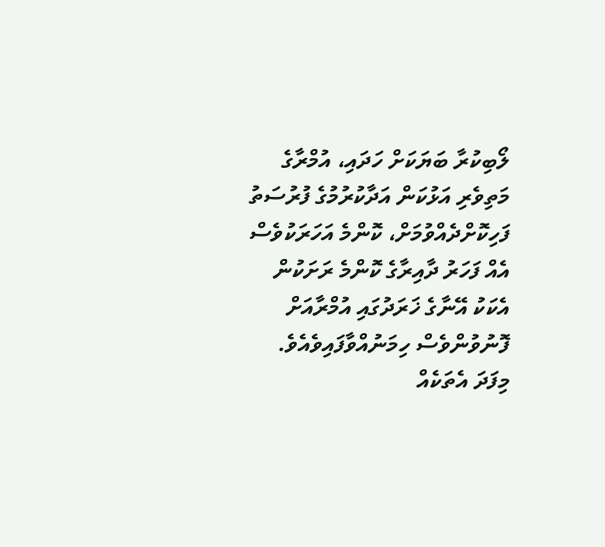ލޯބިކުރާ ބަޔަކަށް ހަދައި، އުމްރާގެ މަތިވެރި އަޅުކަން އަދާކުރުމުގެ ފުރުސަތު ފަހިކޮށްދެއްވުމަށް، ކޮންމެ އަހަރަކުވެސް އެއް ފަހަރު ދާއިރާގެ ކޮންމެ ރަށަކުން އެކަކު އޭނާގެ ޚަރަދުގައި އުމްރާއަށް ފޮނުވުންވެސް ހިމަނުއްވާފައިވެއެވެ.
މިފަދަ އެތަކެއް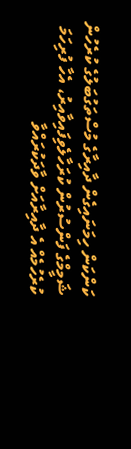ކަންކަން ހިމަނައިގެން ދާއިރާގެ މުސްތަގުބަލުގެ ކުރެހުން ޝަމީމްގެ ފަންސުރުން ކުރަހާލެވިފައިވާއިރު، އެހާ ފުރިހަމަ ކުރެހުމެއް އެ ދާއިރާއަށް ވާދަކުރައްވާ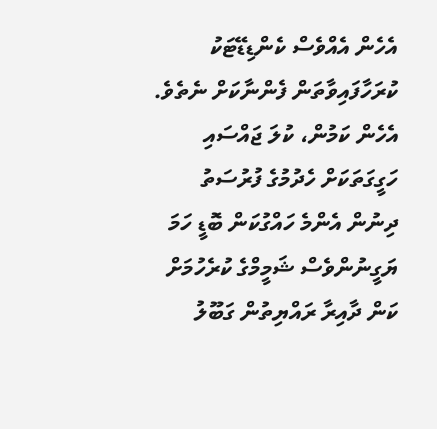އެހެން އެއްވެސް ކެންޑިޑޭޓަކު ކުރަހާފައިވާތަން ފެންނާކަށް ނެތެވެ. އެހެން ކަމުން، ކުލަ ޖައްސައި ހަގީގަތަކަށް ހެދުމުގެ ފުރުސަތު ދިނުން އެންމެ ހައްގުކަން ބޮޑީ ހަމަ ޔަގީނުންވެސް ޝަމީމްގެ ކުރެހުމަށް ކަން ދާއިރާ ރައްޔިތުން ގަބޫލު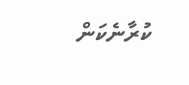ކުރާނެކަން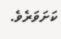ކަށަވަރެވެ.